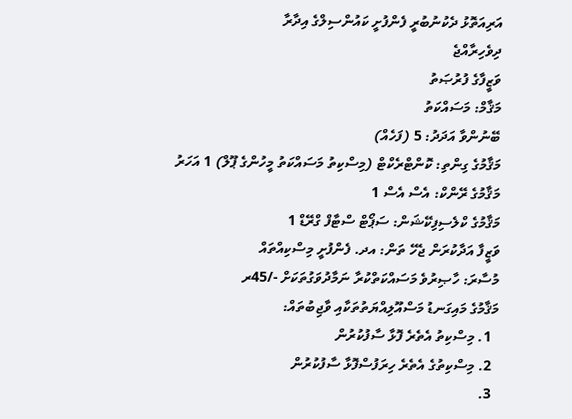އަރިއަތޮޅު ދެކުނުބުރީ ފެންފުށީ ކައުންސިލްގެ އިދާރާ
ދިވެހިރާއްޖެ
ވަޒީފާގެ ފުރުޞަތު
މަޤާމް: މަސައްކަތު
ބޭނުންވާ އަދަދު: 5 (ފަހެއް)
މަޤާމުގެ ގިންތި: ކޮންޓްރެކްޓް (މިސްކިތު މަސައްކަތު މީހުންގެ ޕޫލް) 1 އަހަރު
މަޤާމުގެ ރޭންކް: އެސް އެސް 1
މަޤާމުގެ ކްލެސިފިކޭޝަން: ސަޕޯޓް ސްޓާފް ގްރޭޑް 1
ވަޒީފާ އަދާކުރަން ޖެހޭ ތަން: އދ. ފެންފުށީ މިސްކިއްތައް
މުސާރަ: ހާޞިރުވެ މަސައްކަތްކުރާ ނަމާދުވަގުތަކަށް -/45ރ
މަޤާމުގެ މައިގަނޑު މަސްއޫލިއްޔަތުތަކާއި ވާޖިބުތައް:
  1. މިސްކިތު އެތެރެ ފޮޅާ ސާފުކުރުން
  2. މިސްކިތުގެ އެތެރެ ހިރަފުސްފޮޅާ ސާފުކުރުން
  3.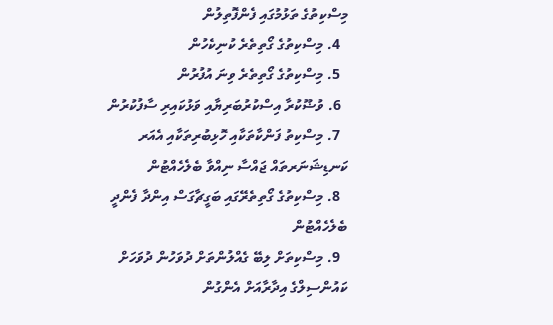މިސްކިތުގެ ތަޅުމުގައި ފެންފޮތިލުން
  4. މިސްކިތުގެ ގޯތިތެރެ ކުނިކެހުން
  5. މިސްކިތުގެ ގޯތިތެރެ ވިނަ އުފުރުން
  6. ވުޟޫކުރާ އިސްކުރުބަރިޔާއި ވަޅުކައިރި ސާފުކުރުން
  7. މިސްކިތު ފަންކާތަކާއި ހޮޅިބުރިތަކާއި އެއަރ ކަނޑިޝަނަރތައް ޖައްސާ ނިއްވާ ބެލެހެއްޓުން
  8. މިސްކިތުގެ ގޯތިތެރޭގައި ބަގީޗާގަސް އިންދާ ފެންދީ ބެލެހެއްޓުން
  9. މިސްކިތަށް ލިބޭ ގެއްލުންތަށް ދުވަހުން ދުވަހަށް ކައުންސިލްގެ އިދާރާއަށް އެންގުން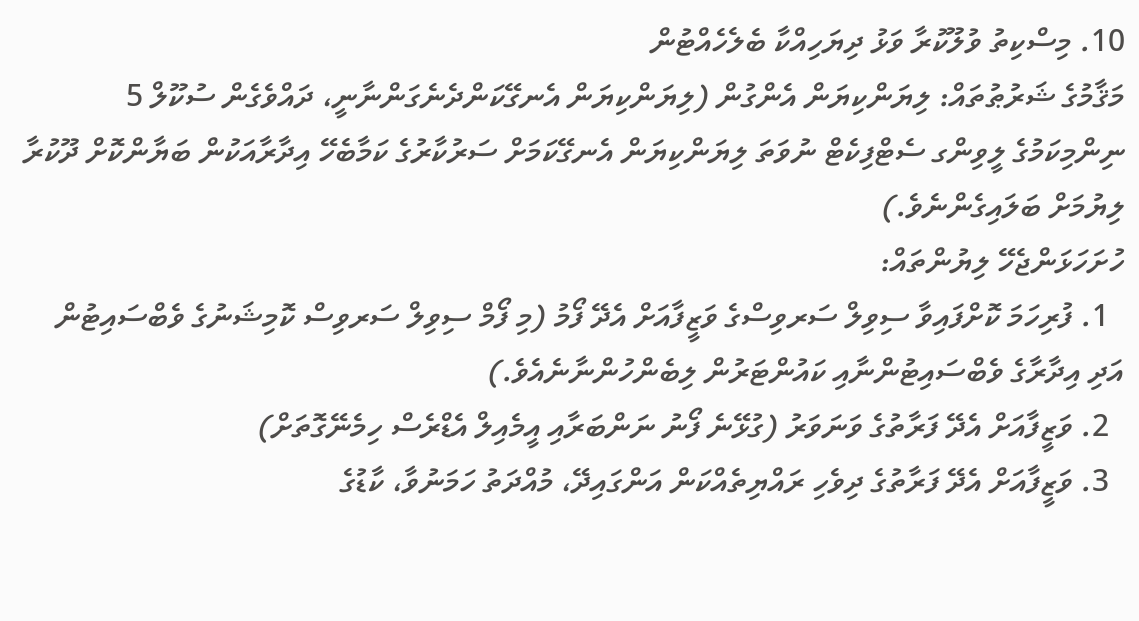10. މިސްކިތު ވުލޫކުރާ ވަޅު ދިޔަހިއްކާ ބެލެހެއްޓުން
މަޤާމުގެ ޝަރުޠުތައް: ލިޔަންކިޔަން އެންގުން (ލިޔަންކިޔަން އެނގޭކަންދެނެގަންނާނީ، ދައްވެގެން ސުކޫލް 5 ނިންމިކަމުގެ ލީވިންގ ސެޓްފިކެޓް ނުވަތަ ލިޔަންކިޔަން އެނގޭކަމަށް ސަރުކާރުގެ ކަމާބެހޭ އިދާރާއަކުން ބަޔާންކޮށް ދޫކުރާ ލިޔުމަށް ބަލައިގެންނެވެ.)
ހުށަހަޅަންޖެހޭ ލިޔުންތައް:
  1. ފުރިހަމަ ކޮށްފައިވާ ސިވިލް ސަރވިސްގެ ވަޒީފާއަށް އެދޭ ފޯމު (މި ފޯމް ސިވިލް ސަރވިސް ކޮމިޝަނުގެ ވެބްސައިޓުން އަދި އިދާރާގެ ވެބްސައިޓުންނާއި ކައުންޓަރުން ލިބެންހުންނާނެއެވެ.)
  2. ވަޒީފާއަށް އެދޭ ފަރާތުގެ ވަނަވަރު (ގުޅޭނެ ފޯނު ނަންބަރާއި އީމެއިލް އެޑްރެސް ހިމެނޭގޮތަށް)
  3. ވަޒީފާއަށް އެދޭ ފަރާތުގެ ދިވެހި ރައްޔިތެއްކަން އަންގައިދޭ، މުއްދަތު ހަމަނުވާ، ކާޑުގެ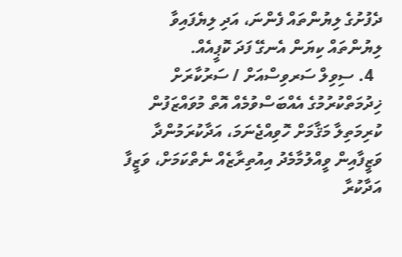ދެފުށުގެ ލިޔުންތައް ފެންނަ، އަދި ލިޔެފައިވާ ލިޔުންތައް ކިޔަން އެނގޭ ފަދަ ކޮޕީއެއް.
  4. ސިވިލް ސަރވިސްއަށް / ސަރުކާރަށް ޚިދުމަތްކުރުމުގެ އެއްބަސްވުމެއް އޮތް މުވައްޒަފުން ކުރިމަތިލާ މަޤާމަށް ހޮވިއްޖެނަމަ، އަދާކުރަމުންދާ ވަޒީފާއިން ވީއްލުމާމެދު އިއުތިރާޒެއް ނެތްކަމަށް، ވަޒީފާ އަދާކުރާ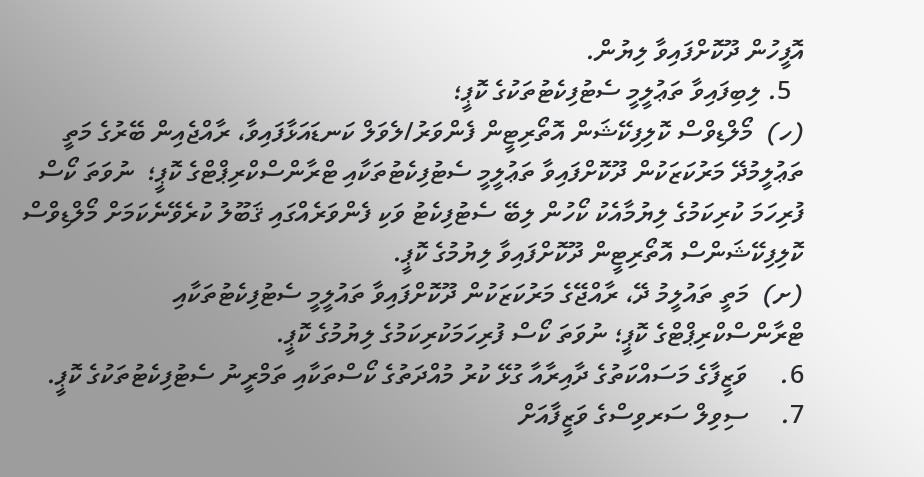އޮފީހުން ދޫކޮށްފައިވާ ލިޔުން.
  5. ލިބިފައިވާ ތަޢުލީމީ ސެޓުފިކެޓުތަކުގެ ކޮޕީ؛
(ހ)  މޯލްޑިވްސް ކޮލިފިކޭޝަން އޮތޯރިޓީން ފެންވަރު/ލެވަލް ކަނޑައަޅާފައިވާ، ރާއްޖެއިން ބޭރުގެ މަތީ ތަޢުލީމުދޭ މަރުކަޒަކުން ދޫކޮށްފައިވާ ތަޢުލީމީ ސެޓުފިކެޓުތަކާއި ޓްރާންސްކްރިޕްޓްގެ ކޮޕީ؛  ނުވަތަ ކޯސް ފުރިހަމަ ކުރިކަމުގެ ލިޔުމާއެކު ކޯހުން ލިބޭ ސެޓުފިކެޓު ވަކި ފެންވަރެއްގައި ޤަބޫލު ކުރެވޭނެކަމަށް މޯލްޑިވްސް ކޮލިފިކޭޝަންސް އޮތޯރިޓީން ދޫކޮށްފައިވާ ލިޔުމުގެ ކޮޕީ.
(ށ)  މަތީ ތައުލީމު ދޭ، ރާއްޖޭގެ މަރުކަޒަކުން ދޫކޮށްފައިވާ ތައުލީމީ ސެޓުފިކެޓުތަކާއި ޓްރާންސްކްރިޕްޓްގެ ކޮޕީ؛ ނުވަތަ ކޯސް ފުރިހަމަކުރިކަމުގެ ލިޔުމުގެ ކޮޕީ.
6.     ވަޒީފާގެ މަސައްކަތުގެ ދާއިރާއާ ގުޅޭ ކުރު މުއްދަތުގެ ކޯސްތަކާއި ތަމްރީނު ސެޓުފިކެޓުތަކުގެ ކޮޕީ.
7.     ސިވިލް ސަރވިސްގެ ވަޒީފާއަށް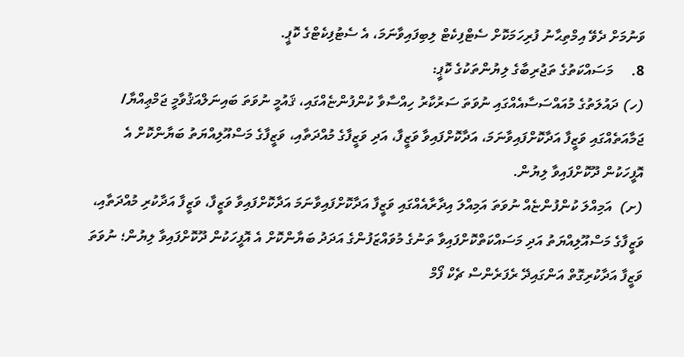ވަނުމަށް ދެވޭ އިމްތިޙާނު ފުރިހަމަކޮށް ސެޓްފިކެޓް ލިބިފައިވާނަމަ، އެ ސެޓުފިކެޓްގެ ކޮޕީ.
8.     މަސައްކަތުގެ ތަޖުރިބާގެ ލިޔުންތަކުގެ ކޮޕީ:
(ހ) ދައުލަތުގެ މުއައްސަސާއެއްގައި ނުވަތަ ސަރުކާރު ހިއްސާވާ ކުންފުންޏެއްގައި، ޤައުމީ ނުވަތަ ބައިނަލްއަޤުވާމީ ޖަމްޢިއްޔާ/ ޖަމާއަތެއްގައި ވަޒީފާ އަދާކޮށްފައިވާނަމަ، އަދާކޮށްފައިވާ ވަޒީފާ، އަދި ވަޒީފާގެ މުއްދަތާއި، ވަޒީފާގެ މަސްއޫލިއްޔަތު ބަޔާންކޮށް އެ އޮފީހަކުން ދޫކޮށްފައިވާ ލިޔުން.
(ށ)  އަމިއްލަ ކުންފުންޏެއް ނުވަތަ އަމިއްލަ އިދާރާއެއްގައި ވަޒީފާ އަދާކޮށްފައިވާނަމަ އަދާކޮށްފައިވާ ވަޒީފާ، ވަޒީފާ އަދާކުރި މުއްދަތާއި، ވަޒީފާގެ މަސްއޫލިއްޔަތު އަދި މަސައްކަތްކޮށްފައިވާ ތަނުގެ މުވައްޒަފުންގެ އަދަދު ބަޔާންކޮށް އެ އޮފީހަކުން ދޫކޮށްފައިވާ ލިޔުން؛ ނުވަތަ ވަޒީފާ އަދާކުރިގޮތް އަންގައިދޭ ރެފަރެންސް ޗެކް ފޯމް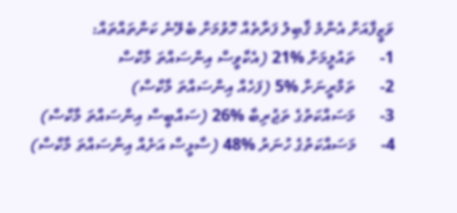ވަޒީފާއަށް އެންމެ ޤާބިލު ފަރާތެއް ހޮވުމަށް ބެލޭނެ ކަންތައްތައް:
1-      ތައުލީމަށް %21 (އެކާވީސް އިންސައްތަ މާކްސް
2-      ތަމްރީނަށް %5 (ފަހެއް އިންސައްތަ މާކްސް)
3-      މަސައްކަތުގެ ތަޖުރިބާ %26 (ސައްބީސް އިންސައްތަ މާކްސް)
4-      މަސައްކަތުގެ ހުނަރު %48 (ސާޅީސް އަށެއް އިންސައްތަ މާކްސް)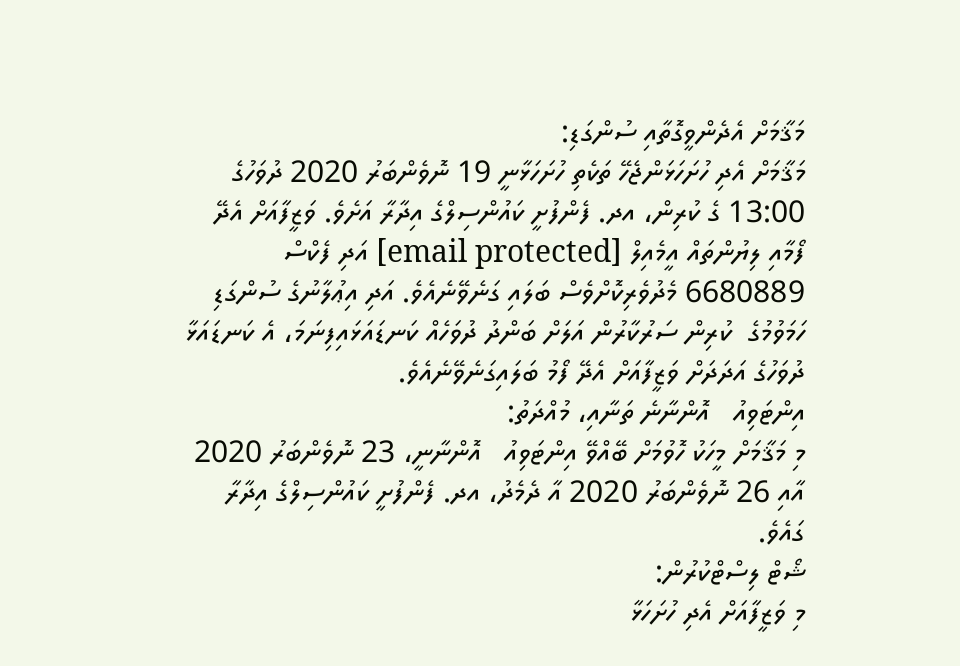މަޤާމަށް އެދެންވީގޮތާއި ސުންގަޑި:
މަޤާމަށް އެދި ހުށަހަޅަންޖެހޭ ތަކެތި ހުށަހަޅާނީ 19 ނޮވެންބަރު 2020 ދުވަހުގެ 13:00 ގެ ކުރިން، އދ. ފެންފުށީ ކައުންސިލްގެ އިދާރާ އަށެވެ. ވަޒީފާއަށް އެދޭ ފޯމާއި ލިޔުންތައް އީމެއިލް [email protected] އަދި ފެކްސް 6680889 މެދުވެރިކޮށްވެސް ބަލައި ގަނެވޭނެއެވެ. އަދި އިޢުލާނުގެ ސުންގަޑި ހަމަވުމުގެ  ކުރިން ސަރުކާރުން އަލަށް ބަންދު ދުވަހެއް ކަނޑައަޅައިފިނަމަ، އެ ކަނޑައަޅާ ދުވަހުގެ އަދަދަށް ވަޒީފާއަށް އެދޭ ފޯމު ބަލައިގަނެވޭނެއެވެ.
އިންޓަވިއު   އޮންނާނެ ތަނާއި، މުއްދަތު:
މި މަޤާމަށް މީހަކު ހޮވުމަށް ބޭއްވޭ އިންޓަވިއު   އޮންނާނީ، 23 ނޮވެންބަރު 2020 އާއި 26 ނޮވެންބަރު 2020 އާ ދެމެދު، އދ. ފެންފުށީ ކައުންސިލްގެ އިދާރާ ގައެވެ.
ޝޯޓް ލިސްޓްކުރުން:
މި ވަޒީފާއަށް އެދި ހުށަހަޅާ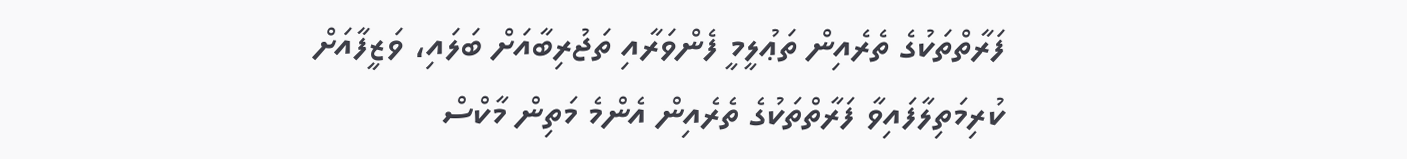ފަރާތްތަކުގެ ތެރެއިން ތަޢުލީމީ ފެންވަރާއި ތަޖުރިބާއަށް ބަލައި، ވަޒީފާއަށް ކުރިމަތިލާފައިވާ ފަރާތްތަކުގެ ތެރެއިން އެންމެ މަތިން މާކްސް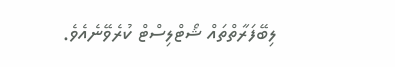ލިބޭފަރާތްތައް ޝޯޓްލިސްޓް ކުރެވޭނެއެވެ.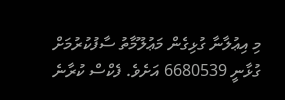މި އިޢުލާނާ ގުޅިގެން މަޢުލޫމާތު ސާފުކުރުމަށް ގުޅާނީ 6680539 އަށެވެ. ފެކްސް ކުރާނެ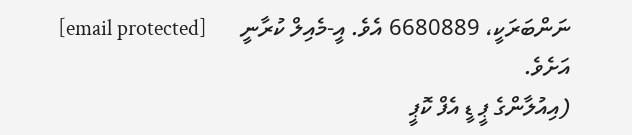ނަންބަރަކީ، 6680889 އެވެ. އީ-މެއިލް ކުރާނީ      [email protected] އަށެވެ.
(އިއުލާންގެ ޕީ ޑީ އެފް ކޮޕީ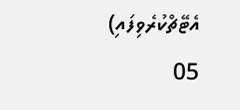އެޓޭޗްކުރެވިފައި)
05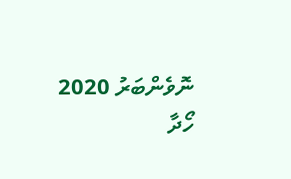ނޮވެންބަރު 2020
ހޯދާ